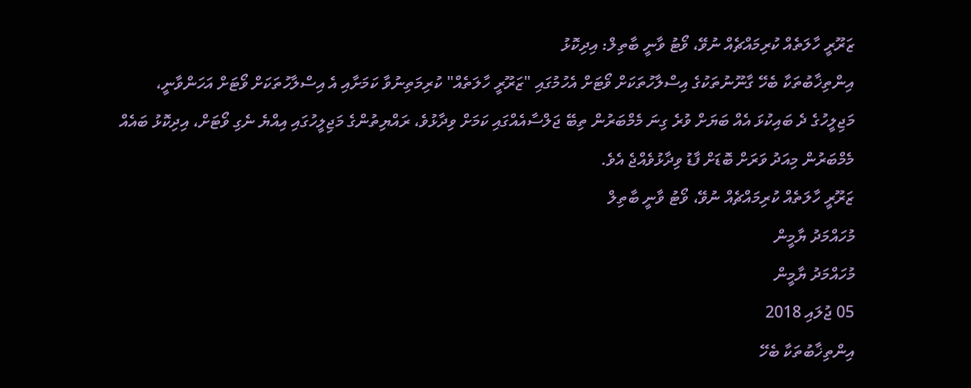ޒަރޫރީ ހާލަތެއް ކުރިމައްޗެއް ނުވޭ، ވޯޓު ވާނީ ބާތިލް: އިދިކޮޅު
އިންތިޚާބުތަކާ ބެހޭ ގާނޫނުތަކުގެ އިސްލާހުތަކަށް ވޯޓަށް އެހުމުގައި "ޒަރޫރީ ހާލަތެއް" ކުރިމަތިނުވާ ކަމަށާއި އެ އިސްލާހުތަކަށް ވޯޓަށް އަހަންވާނީ، މަޖިލީހުގެ ދެ ބައިކުޅަ އެއް ބަޔަށް ވުރެ ގިނަ މެމްބަރުން ތިބޭ ޖަލްސާއެއްގައި ކަމަށް ވިދާޅުވެ، ރައްޔިތުންގެ މަޖިލީހުގައި އިއްޔެ ނެގި ވޯޓަށް، އިދިކޮޅު ބައެއް މެމްބަރުން މިއަދު ވަރަށް ބޮޑަށް ފާޑު ވިދާޅުވެއްޖެ އެވެ.
ޒަރޫރީ ހާލަތެއް ކުރިމައްޗެއް ނުވޭ، ވޯޓު ވާނީ ބާތިލް
މުހައްމަދު ޔާމީން
މުހައްމަދު ޔާމީން
05 ޖުލައި 2018
އިންތިޚާބުތަކާ ބެހޭ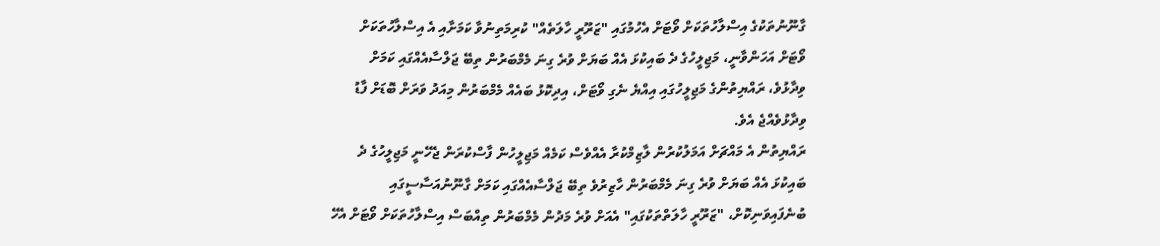ގާނޫނުތަކުގެ އިސްލާހުތަކަށް ވޯޓަށް އެހުމުގައި "ޒަރޫރީ ހާލަތެއް" ކުރިމަތިނުވާ ކަމަށާއި އެ އިސްލާހުތަކަށް ވޯޓަށް އަހަންވާނީ، މަޖިލީހުގެ ދެ ބައިކުޅަ އެއް ބަޔަށް ވުރެ ގިނަ މެމްބަރުން ތިބޭ ޖަލްސާއެއްގައި ކަމަށް ވިދާޅުވެ، ރައްޔިތުންގެ މަޖިލީހުގައި އިއްޔެ ނެގި ވޯޓަށް، އިދިކޮޅު ބައެއް މެމްބަރުން މިއަދު ވަރަށް ބޮޑަށް ފާޑު ވިދާޅުވެއްޖެ އެވެ.
ރައްޔިތުން އެ މައްޗަށް އަމަލުކުރުން ލާޒިމްކުރާ އެއްވެސް ކަމެއް މަޖިލީހުން ފާސްކުރަން ޖެހޭނީ މަޖިލީހުގެ ދެ ބައިކުޅަ އެއް ބަޔަށް ވުރެ ގިނަ މެމްބަރުން ހާޒިރުވެ ތިބޭ ޖަލްސާއެއްގައި ކަމަށް ގާނޫނުއަސާސީގައި ބުނެފައިވަނިކޮށް، "ޒަރޫރީ ހާލަތްތަކުގައި" އެއަށް ވުރެ މަދުން މެމްބަރުން ތިއްބަސް އިސްލާހުތަކަށް ވޯޓަށް އެހޭ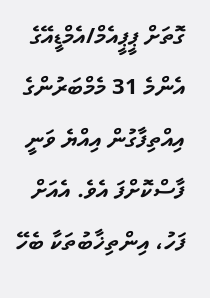ގޮތަށް ޕީޕީއެމް/އެމްޑީއޭގެ އެންމެ 31 މެމްބަރުންގެ އިއްތިފާގުން އިއްޔެ ވަނީ ފާސްކޮށްފަ އެވެ. އެއަށް ފަހު، އިންތިޚާބުތަކާ ބެހޭ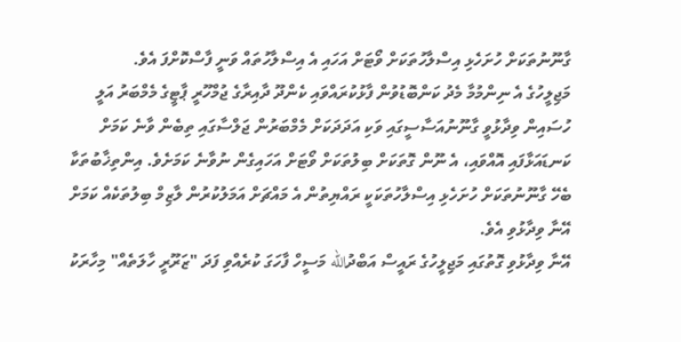ގާނޫނުތަކަށް ހުށަހެޅި އިސްލާހުތަކަށް ވޯޓަށް އަހައި އެ އިސްލާހުތައް ވަނީ ފާސްކޮށްފަ އެވެ.
މަޖިލީހުގެ އެ ނިންމުމާ މެދު ކަންބޮޑުވުން ފާޅުކުރައްވައި ކެންދޫ ދާއިރާގެ ޖުމްހޫރީ ޕާޓީގެ މެމްބަރު އަލީ ހުސައިން ވިދާޅުވީ ގާނޫނުއަސާސީގައި ވަކި އަދަދަކަށް މެމްބަރުން ޖަލްސާގައި ތިބެން ވާނެ ކަމަށް ކަނޑައަޅާފައި އޮއްވައި، އެ ނޫން ގޮތަކަށް ބިލުތަކަށް ވޯޓަށް އަހައިގެން ނުވާނެ ކަމަށެވެ. އިންތިޚާބުތަކާ ބެހޭ ގާނޫނުތަކަށް ހުށަހެޅި އިސްލާހުތަކަކީ ރައްޔިތުން އެ މައްޗަށް އަމަލުކުރުން ލާޒިމް ބިލުތަކެއް ކަމަށް އޭނާ ވިދާޅުވި އެވެ.
އޭނާ ވިދާޅުވި ގޮތުގައި މަޖިލީހުގެ ރައީސް އަބްދުالله މަސީހް ފާހަގަ ކުރެއްވި ފަދަ "ޒަރޫރީ ހާލަތެއް" މިހާރަކު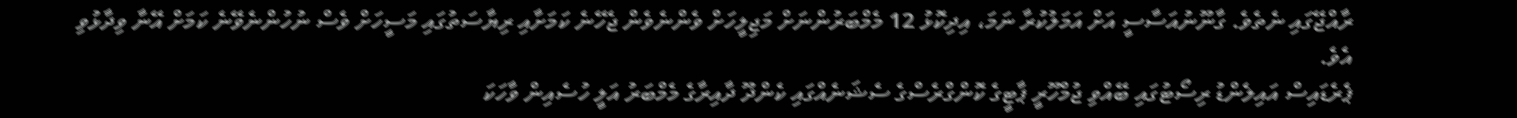ރާއްޖޭގައި ނެތެވެ. ގާނޫނުއަސާސީ އަށް އަމަލުކުރާ ނަމަ، އިދިކޮޅު 12 މެމްބަރުންނަށް މަޖިލީހަށް ވެންނެވެން ޖެހޭނެ ކަމަށާއި ރިޔާސަތުގައި މަސީހަށް ވެސް ނުހުންނެވޭނެ ކަމަށް އޭނާ ވިދާޅުވި އެވެ.
ޕެރެޑައިސް އައިލެންޑު ރިސޯޓުގައި ބޭއްވި ޖުމްހޫރީ ޕާޓީގެ ކޮންގްރެސްގެ ސެޝަނެއްގައި ކެންދޫ ދާއިރާގެ މެމްބަރު އަލީ ހުސެއިން ވާހަކަ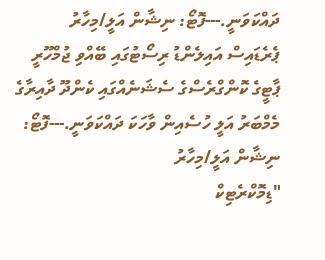ދައްކަވަނީ.---ފޮޓޯ: ނިޝާން އަލީ/މިހާރު
ޕެރެޑައިސް އައިލެންޑު ރިސޯޓުގައި ބޭއްވި ޖުމްހޫރީ ޕާޓީގެ ކޮންގްރެސްގެ ސެޝަނެއްގައި ކެންދޫ ދާއިރާގެ މެމްބަރު އަލީ ހުސެއިން ވާހަކަ ދައްކަވަނީ.---ފޮޓޯ: ނިޝާން އަލީ/މިހާރު
"ޑިމޮކްރެޓިކް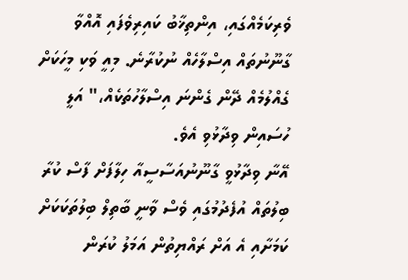ވެރިކަމެއްގައި، އިންތިޚާބު ކައިރިވެފައި އޮއްވާ ގާނޫނުތައް އިސްލާހެއް ނުކުރާނެ. މިއީ ވަކި މީހަކަށް ގެއްލުމެއް ދޭން ގެންނަ އިސްލާހުތަކެއް،" އަލީ ހުސައިން ވިދާޅުވި އެވެ.
އޭނާ ވިދާޅުވީ ގާނޫނުއަސާސީއާ ހިލާފަށް ފާސް ކުރާ ބިލުތައް އުފެދުމުގައި ވެސް ވާނީ ބާތިލް ބިލުތަކަކަށް ކަމަށާއި އެ އަށް ރައްޔިތުން އަމަލު ކުރަން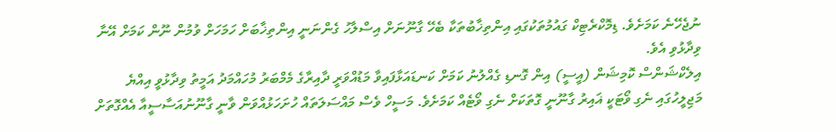ނުޖެހޭނެ ކަމަށެވެ. ޑިމޮކްރެޓިކް ގައުމުތަކުގައި އިންތިޚާބުތަކާ ބެހޭ ގާނޫނަށް އިސްލާހު ގެންނަނީ އިންތިޚާބަށް ހަމަހަށް ވުމުން ނޫން ކަމަށް އޭނާ ވިދާޅުވި އެވެ.
އިލެކްޝަންސް ކޮމިޝަން (އީސީ) އިން ގޮނޑި ގެއްލުނު ކަމަށް ކަނޑައަޅާފައިވާ މަޑުއްވަރީ ދާއިރާގެ މެމްބަރު މުހައްމަދު އަމީތު ވިދާޅުވީ އިއްޔެ މަޖިލީހުގައި ނެގި ވޯޓަކީ ޣައިރު ގާނޫނީ ގޮތަކަށް ނެގި ވޯޓެއް ކަމަށެވެ. މަސީހް ވެސް މައްސަލަތައް ހުށަހަޅުއްވަން ވާނީ ގާނޫނުއަސާސީއާ އެއްގޮތަށް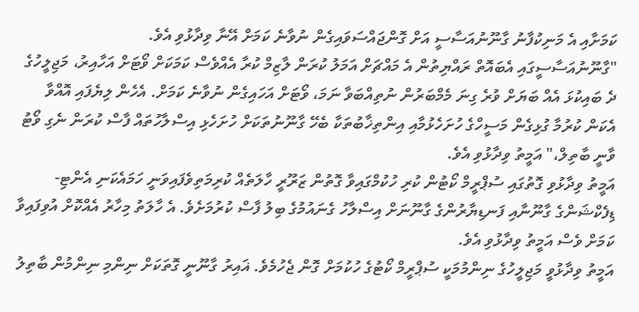ކަމަށާއި އެ މަނިކުފާނު ގާނޫނުއަސާސީ އަށް ގޮންޖައްސަވައިގެން ނުވާނެ ކަމަށް އޭނާ ވިދާޅުވި އެވެ.
"ގާނޫނުއަސާސީގައި އެބައޮތް ރައްޔިތުން އެ މައްޗަށް އަމަލު ކުރަން ލާޒިމް ކުރާ އެއްވެސް ކަމަކަށް ވޯޓަށް އަހާއިރު، މަޖިލީހުގެ ދެ ބައިކުޅަ އެއް ބަޔަށް ވުރެ ގިނަ މެމްބަރުން ނުތިއްބަވާ ނަމަ، ވޯޓަށް އަހައިގެން ނުވާނެ ކަމަށް. އެހެން ލިޔެފައި އޮއްވާ އެކަން ކުރުމާ ގުޅިގެން މަސީހްގެ ހުށަހެޅުމާއި އިންތިޚާބުތަކާ ބެހޭ ގާނޫނުތަކަށް ހުށަހެޅި އިސްލާހުތައް ފާސް ކުރަން ނެގި ވޯޓު ވާނީ ބާތިލް،" އަމީތު ވިދާޅުވި އެވެ.
އަމީތު ވިދާޅުވި ގޮތުގައި ސުޕްރީމް ކޯޓުން ކުރި ހުކުމްގައިވާ ގޮތުން ޒަރޫރީ ހާލަތެއް ކުރިމަތިވެފައިވަނީ ހަމައެކަނި އެންޓި-ޑިފެކްޝަންގެ ގާނޫނާއި ފަނޑިޔާރުންގެ ގާނޫނަށް އިސްލާހު ގެނައުމުގެ ބިލު ފާސް ކުރުމަށެވެ. އެ ހާލަތު މިހާރު އެއްކޮށް އުވިފައިވާ ކަމަށް ވެސް އަމީތު ވިދާޅުވި އެވެ.
އަމީތު ވިދާޅުވީ މަޖިލީހުގެ ނިންމުމަކީ ސުޕްރީމް ކޯޓުގެ ހުކުމަށް ގޮން ޖެހުމެވެ. ޣައިރު ގާނޫނީ ގޮތަކަށް ނިންމި ނިންމުން ބާތިލު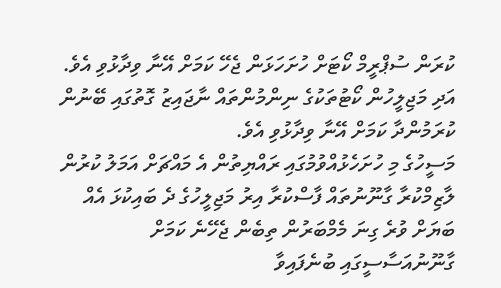ކުރަން ސުޕްރީމް ކޯޓަށް ހުށަހަޅަން ޖެހޭ ކަމަށް އޭނާ ވިދާޅުވި އެވެ. އަދި މަޖިލީހުން ކޯޓުތަކުގެ ނިންމުންތައް ނާޖައިޒު ގޮތުގައި ބޭނުން ކުރަމުންދާ ކަމަށް އޭނާ ވިދާޅުވި އެވެ.
މަސީހުގެ މި ހުށަހެޅުއްވުމުގައި ރައްޔިތުން އެ މައްޗަށް އަމަލު ކުރުން ލާޒިމްކުރާ ގާނޫނުތައް ފާސްކުރާ އިރު މަޖިލީހުގެ ދެ ބައިކުޅަ އެއް ބަޔަށް ވުރެ ގިނަ މެމްބަރުން ތިބެން ޖެހޭނެ ކަމަށް ގާނޫނުއަސާސީގައި ބުނެފައިވާ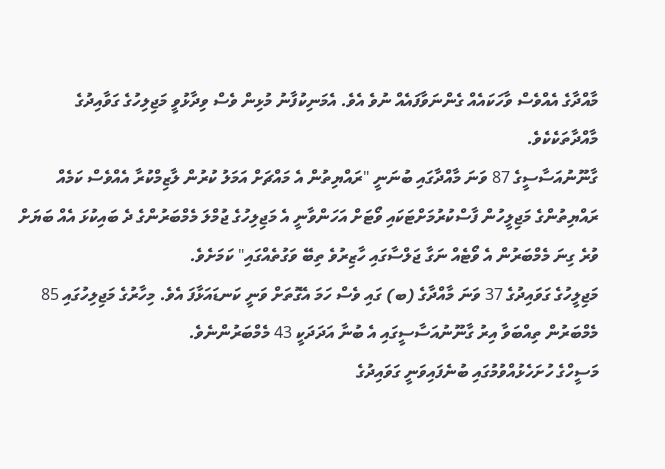މާއްދާގެ އެއްވެސް ވާހަކައެއް ގެންނަވާފައެއް ނުވެ އެވެ. އެމަނިކުފާނު މުޅިން ވެސް ވިދާޅުވީ މަޖިލިހުގެ ގަވާއިދުގެ މާއްދާތަކެކެވެ.
ގާނޫނުއަސާސީގެ 87 ވަނަ މާއްދާގައި ބުނަނީ "ރައްޔިތުން އެ މައްޗަށް އަމަލު ކުރުން ލާޒިމްކުރާ އެއްވެސް ކަމެއް ރައްޔިތުންގެ މަޖިލީހުން ފާސްކުރުމަށްޓަކައި ވޯޓަށް އަހަންވާނީ އެ މަޖިލިހުގެ ޖުމްލަ މެމްބަރުންގެ ދެ ބައިކުޅަ އެއް ބަޔަށް ވުރެ ގިނަ މެމްބަރުން އެ ވޯޓެއް ނަގާ ޖަލްސާގައި ހާޒިރުވެ ތިބޭ ވަގުތެއްގައި" ކަމަށެވެ.
މަޖިލީހުގެ ގަވައިދުގެ 37 ވަނަ މާއްދާގެ (ބ) ގައި ވެސް ހަމަ އެގޮތަށް ވަނީ ކަނޑައަޅާފަ އެވެ. މިހާރުގެ މަޖިލިހުގައި 85 މެމްބަރުން ތިއްބަވާ އިރު ގާނޫނުއަސާސީގައި އެ ބުނާ އަދަދަކީ 43 މެމްބަރުންނެވެ.
މަސީހްގެ ހުށަހެޅުއްވުމުގައި ބުނެފައިވަނީ ގަވައިދުގެ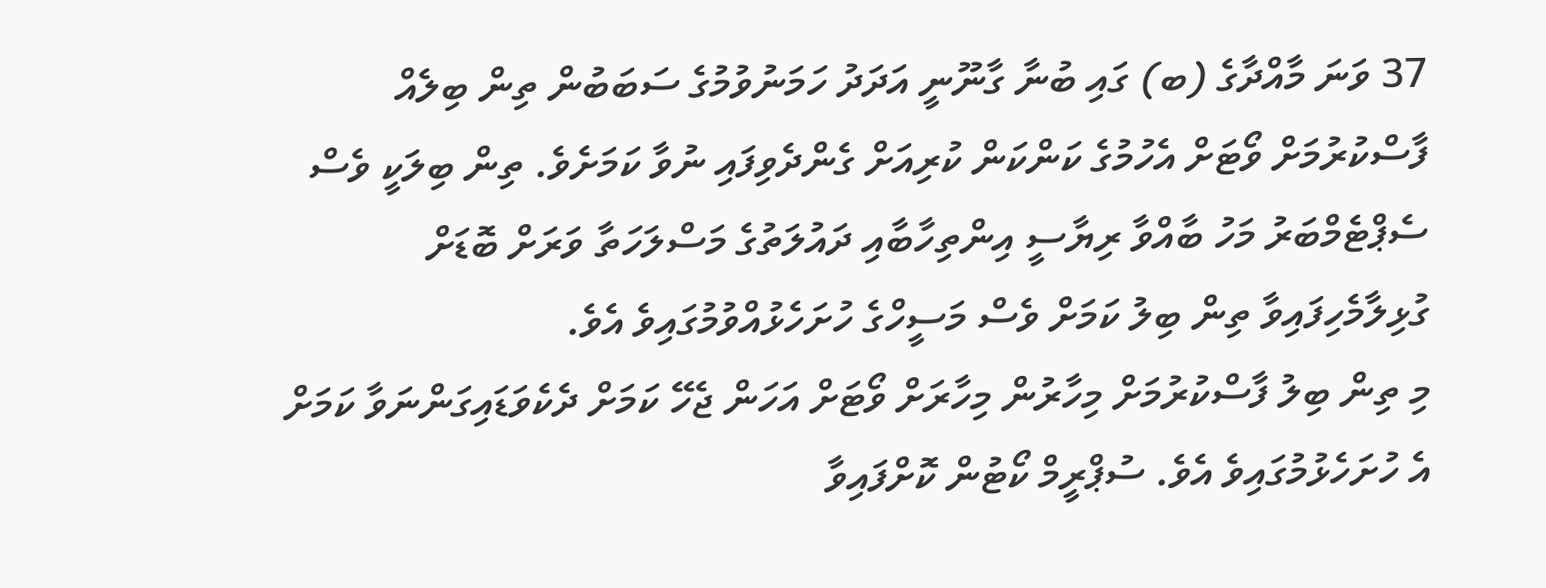37 ވަނަ މާއްދާގެ (ބ) ގައި ބުނާ ގާނޫނީ އަދަދު ހަމަނުވުމުގެ ސަބަބުން ތިން ބިލެއް ފާސްކުރުމަށް ވޯޓަށް އެހުމުގެ ކަންކަން ކުރިއަށް ގެންދެވިފައި ނުވާ ކަމަށެވެ. ތިން ބިލަކީ ވެސް ސެޕްޓެމްބަރު މަހު ބާއްވާ ރިޔާސީ އިންތިހާބާއި ދައުލަތުގެ މަސްލަހަތާ ވަރަށް ބޮޑަށް ގުޅިލާމެހިފައިވާ ތިން ބިލު ކަމަށް ވެސް މަސީހްގެ ހުށަހެޅުއްވުމުގައިވެ އެވެ.
މި ތިން ބިލު ފާސްކުރުމަށް މިހާރުން މިހާރަށް ވޯޓަށް އަހަން ޖެހޭ ކަމަށް ދެކެވަޑައިގަންނަވާ ކަމަށް އެ ހުށަހެޅުމުގައިވެ އެވެ. ސުޕްރީމް ކޯޓުން ކޮށްފައިވާ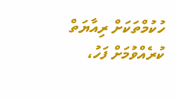ހުކުމްތަކަށް ރިއާޔަތް ކުރެއްވުމަށް ފަހު،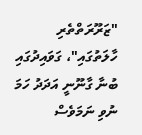"ޒަރޫރަތްތެރި ހާލަތުގައި"، ގަވައިދުގައި ބުނާ ގާނޫނީ އަދަދު ހަމަ ނުވި ނަމަވެސް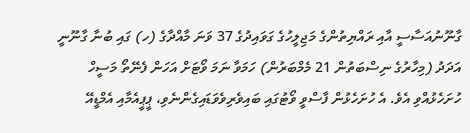ގާނޫނުއަސާސީ އާއި ރައްޔިތުންގެ މަޖިލީހުގެ ގަވައިދުގެ 37 ވަނަ މާއްދާގެ (ހ) ގައި ބުނާ ގާނޫނީ އަދަދު (މިހާރުގެ ނިސްބަތުން 21 މެމްބަރުން) ހަމަވާ ނަމަ ވޯޓަށް އަހަން ފެނޭތޯ މަސީހް ހުށަހެޅުއްވި އެވެ. އެ ހުށަހެޅުން ފާސްވީ ވޯޓުގައި ބައިވެރިވެވަޑައިގެންނެވި، ޕީޕީއެމާއި އެމްޑީއޭ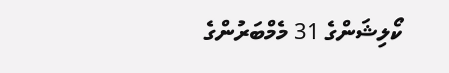ކޯލިޝަންގެ 31 މެމްބަރުންގެ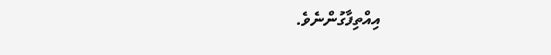އިއްތިފާގުންނެވެ.